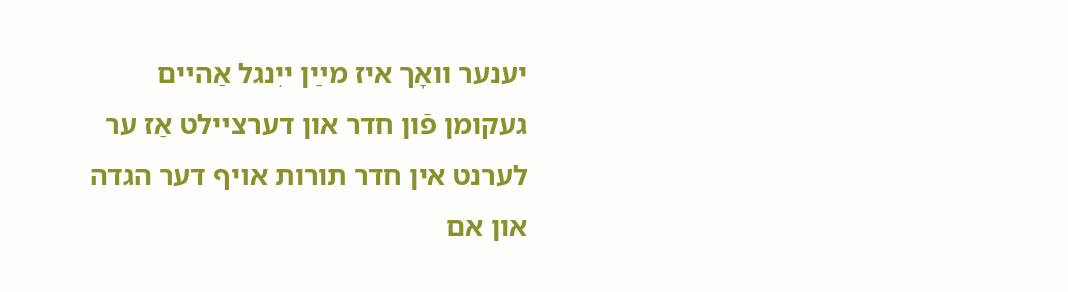יענער װאָך איז מײַן ייִנגל אַהײם געקומן פֿון חדר און דערצײלט אַז ער לערנט אין חדר תורות אױף דער הגדה און אם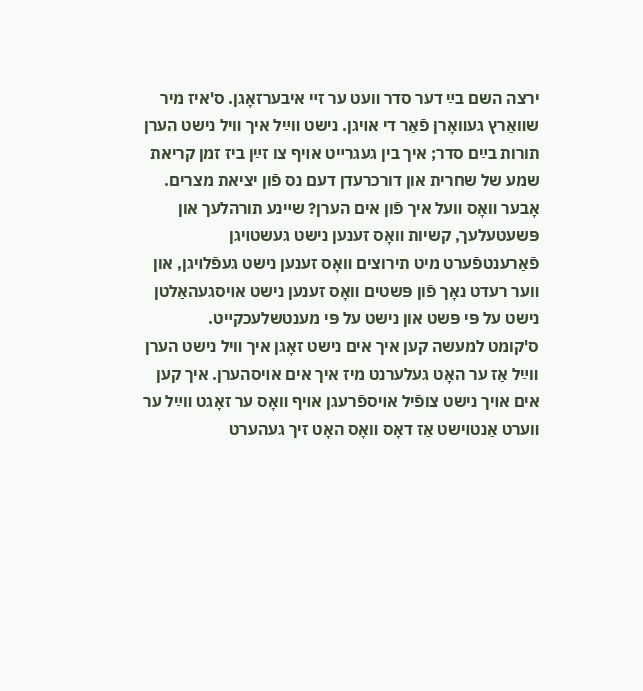ירצה השם בײַ דער סדר װעט ער זײ איבערזאָגן. ס'איז מיר שװאַרץ געװאָרן פֿאַר די אױגן. נישט װײַל איך װיל נישט הערן תורות בײַם סדר; איך בין געגרײט אױף צו זײַן ביז זמן קריאת שמע של שחרית און דורכרעדן דעם נס פֿון יציאת מצרים. אָבער װאָס װעל איך פֿון אים הערן? שײנע תורהלעך און פּשעטעלעך, קשיות װאָס זענען נישט געשטױגן פֿאַרענטפֿערט מיט תירוצים װאָס זענען נישט געפֿלױגן, און װער רעדט נאָך פֿון פּשטים װאָס זענען נישט אױסגעהאַלטן נישט על פּי פּשט און נישט על פּי מענטשלעכקײט.
ס'קומט למעשה קען איך אים נישט זאָגן איך װיל נישט הערן װײַל אַז ער האָט געלערנט מיז איך אים אױסהערן. איך קען אים אױך נישט צופֿיל אױספֿרעגן אױף װאָס ער זאָגט װײַל ער װערט אַנטױשט אַז דאָס װאָס האָט זיך געהערט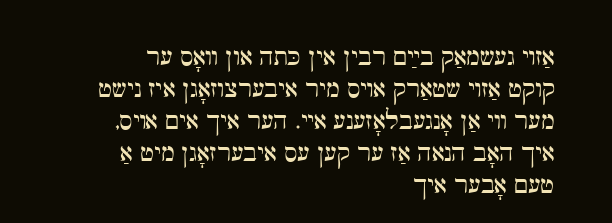אַזױ געשמאַק בײַם רבין אין כּתה און װאָס ער קוקט אַזױ שטאַרק אױס מיר איבערצוזאָגן איז נישט מער װי אַן אָנגעבלאָזענע אײ. הער איך אים אױס, איך האָב הנאה אַז ער קען עס איבערזאָגן מיט אַ טעם אָבער איך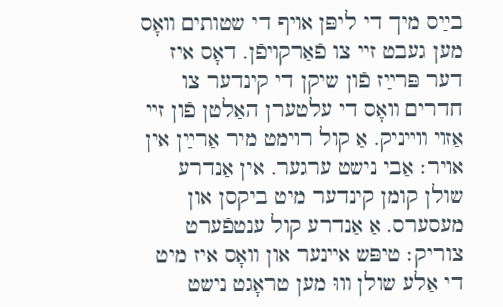בײַס מיך די ליפּן אױף די שטותים װאָס מען געבט זײ צו פֿאַרקױפֿן. דאָס איז דער פּרײַז פֿון שיקן די קינדער צו חדרים װאָס די עלטערן האַלטן פֿון זײ אַזױ װײניק. אַ קול רױמט מיר אַרײַן אין אױר׃ אַבי נישט ערגער. אין אַנדרע שולן קומן קינדער מיט ביקסן און מעסערס. אַ אַנדרע קול ענטפֿערט צוריק׃ טיפּש אײנער און װאָס איז מיט די אַלע שולן װוּ מען טראָגט נישט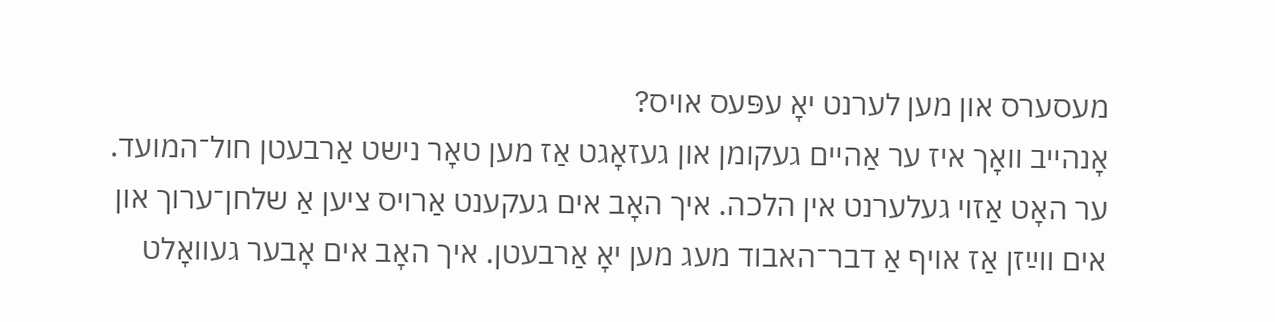מעסערס און מען לערנט יאָ עפּעס אױס?
אָנהײב װאָך איז ער אַהײם געקומן און געזאָגט אַז מען טאָר נישט אַרבעטן חול־המועד. ער האָט אַזױ געלערנט אין הלכה. איך האָב אים געקענט אַרױס ציען אַ שלחן־ערוך און אים װײַזן אַז אױף אַ דבר־האבוד מעג מען יאָ אַרבעטן. איך האָב אים אָבער געװאָלט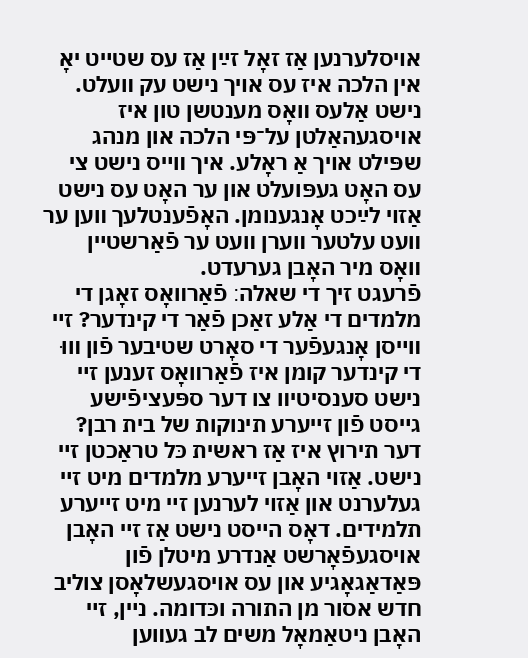אױסלערנען אַז זאָל זײַן אַז עס שטײט יאָ אין הלכה איז עס אױך נישט עק װעלט. נישט אַלעס װאָס מענטשן טון איז אױסגעהאַלטן על־פּי הלכה און מנהג שפּילט אױך אַ ראָלע. איך װײס נישט צי עס האָט געפּועלט און ער האָט עס נישט אַזױ לײַכט אָנגענומן. האָפֿענטלעך װען ער װעט עלטער װערן װעט ער פֿאַרשטײן װאָס מיר האָבן גערעדט.
פֿרעגט זיך די שאלה׃ פֿאַרװאָס זאָגן די מלמדים די אַלע זאַכן פֿאַר די קינדער? זײ װײסן אָנגעפֿער די סאָרט שטיבער פֿון װוּ די קינדער קומן איז פֿאַרװאָס זענען זײ נישט סענסיטיװ צו דער ספּעציפֿישע גײסט פֿון זײערע תינוקות של בית רבן? דער תירוץ איז אַז ראשית כּל טראַכטן זײ נישט. אַזױ האָבן זײערע מלמדים מיט זײ געלערנט און אַזױ לערנען זײ מיט זײערע תלמידים. דאָס הײסט נישט אַז זײ האָבן אױסגעפֿאָרשט אַנדרע מיטלן פֿון פּאַדאַגאָגיע און עס אױסגעשלאָסן צוליב חדש אסור מן התורה וכּדומה. נײן, זײ האָבן ניטאַמאָל משים לב געװען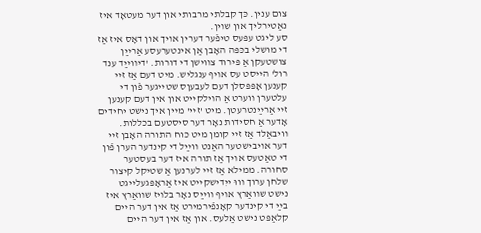צום ענין. כּך קבלתי מרבותי און דער מעטאָד איז נאַטירליך און שױן.
סע ליגט עפּעס טיפֿער דערין אױך און דאָס איז אַז די מושלי בכּפּה האָבן אַן אינטערעסע אַרײַן צושטעקן אַ פּירוד צװישן די דורות. 'דיװײַד ענד רול' הײסט עס אױף ענגליש. מיט דעם אַז זײ קענען אָפּפּסלן דעם לעבעןס שטײגער פֿון די עלטערן װערט אַ הױלקײט און אין דעם קענען זײ אַרײַנטרעטן. מיט 'זײ' מײן איך נישט יחידים אָדער אַ חסידות נאָר דער סיסטעם בכללות. װיבאַלד אַז זײ קומן מיט כּוח התורה האָבן זײ דער אױבישטער האַנט װײַל די קינדער הערן פֿון די טאַטעס אױך אַז תורה איז דער בעסטער סחורה. ממילא אַז זײ לערנען אַ שטיקל קיצור שלחן ערוך װוּ ייִדישקײט איז אַראָפּגעלײגט נישט שװאַרץ אױף װײַס נאָר בלױז שװאַרץ איז בײַ די קינדער קאָנפֿירמירט אַז אין דער הײם קלאַפּט נישט אַלעס. און אַז אין דער הײם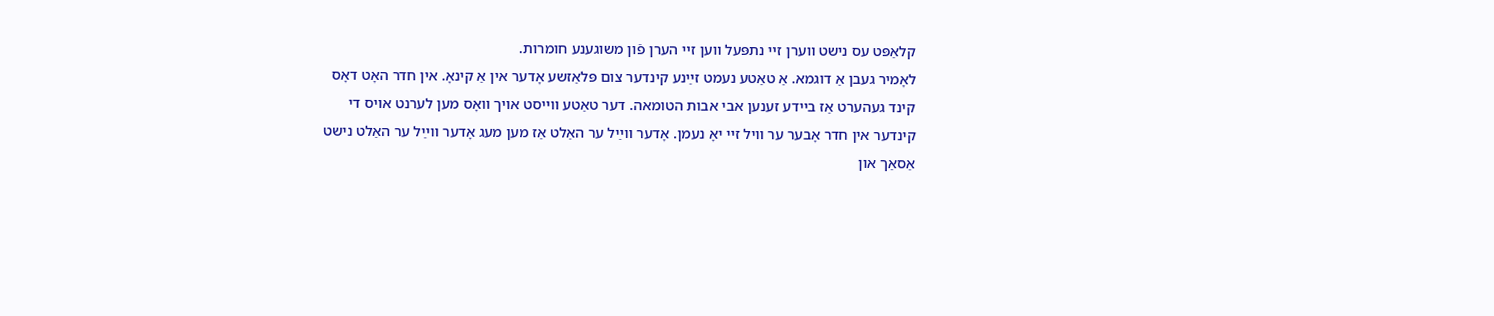קלאַפּט עס נישט װערן זײ נתפּעל װען זײ הערן פֿון משוגענע חומרות.
לאָמיר געבן אַ דוגמא. אַ טאַטע נעמט זײַנע קינדער צום פּלאַזשע אָדער אין אַ קינאָ. אין חדר האָט דאָס קינד געהערט אַז בײדע זענען אבי אבות הטומאה. דער טאַטע װײסט אױך װאָס מען לערנט אױס די קינדער אין חדר אָבער ער װיל זײ יאָ נעמן. אָדער װײַל ער האַלט אַז מען מעג אָדער װײַל ער האַלט נישט אַסאַך און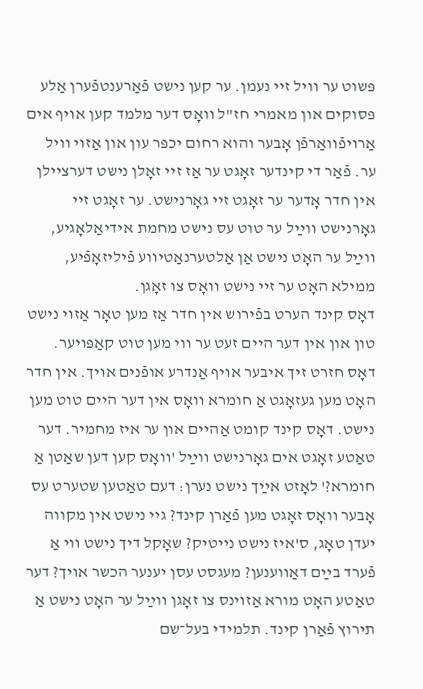פּשוט ער װיל זײ נעמן. ער קען נישט פֿאַרענטפֿערן אַלע פּסוקים און מאמרי חז"ל װאָס דער מלמד קען אױף אים אַרױפֿװאַרפֿן אָבער והוא רחום יכפּר עון און אַזױ װיל ער. פֿאַר די קינדער זאָגט ער אַז זײ זאָלן נישט דערצײלן אין חדר אָדער ער זאָגט זײ גאָרנישט. ער זאָגט זײ גאָרנישט װײַל ער טוט עס נישט מחמת אידיאַלאָגיע, װײַל ער האָט נישט אַן אַלטערנאַטיװע פֿיליזאָפֿיע, ממילא האָט ער זײ נישט װאָס צו זאָגן.
דאָס קינד הערט בפֿירוש אין חדר אַז מען טאָר אַזױ נישט טון און אין דער הײם זעט ער װי מען טוט קאַפּױער. דאָס חזרט זיך איבער אױף אַנדרע אופֿנים אױך. אין חדר האָט מען געזאָגט אַ חומרא װאָס אין דער הײם טוט מען נישט. דאָס קינד קומט אַהײם און ער איז מחמיר. דער טאַטע זאָגט אים גאָרנישט װײַל 'װאָס קען דען שאַטן אַ חומרא?' לאָזט אײַך נישט נערן׃ דעם טאַטען שטערט עס אָבער װאָס זאָגט מען פֿאַרן קינד? גײ נישט אין מקווה יעדן טאָג, ס'איז נישט נײטיק? שאָקל דיך נישט װי אַ פֿערד בײַם דאַװענען? מעגסט עסן יענער הכשר אױך? דער טאַטע האָט מורא אַזױנס צו זאָגן װײַל ער האָט נישט אַ תירוץ פֿאַרן קינד. תלמידי בעל־שם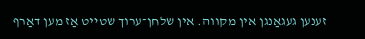זענען געגאַנגן אין מקווה. אין שלחן־ערוך שטײט אַז מען דאַרף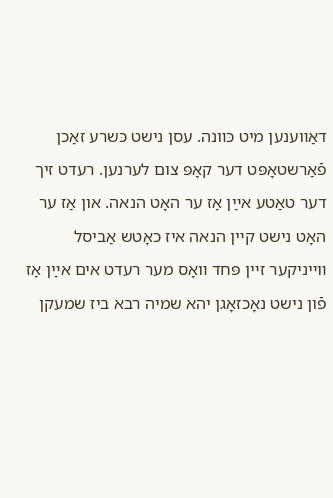דאַװענען מיט כּװנה. עסן נישט כּשרע זאַכן פֿאַרשטאָפּט דער קאָפּ צום לערנען. רעדט זיך דער טאַטע אײַן אַז ער האָט הנאה. און אַז ער האָט נישט קײן הנאה איז כאָטש אַביסל װײניקער זײן פּחד װאָס מער רעדט אים אײַן אַז פֿון נישט נאָכזאָגן יהא שמיה רבא ביז שמעקן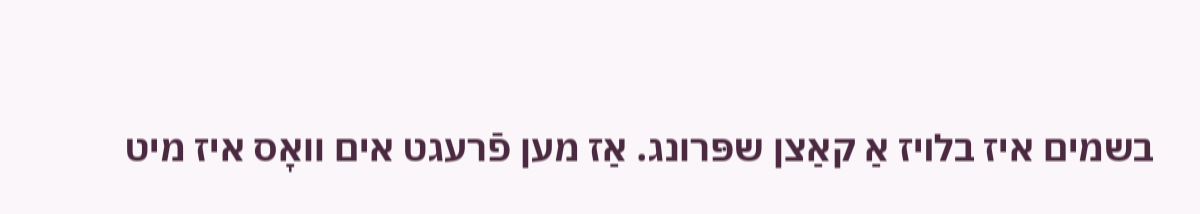בשמים איז בלױז אַ קאַצן שפּרונג. אַז מען פֿרעגט אים װאָס איז מיט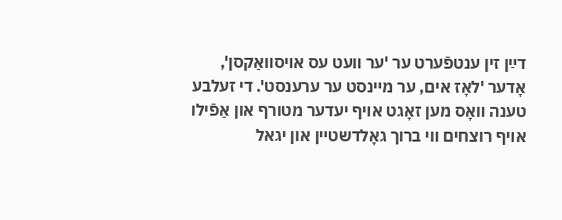דײַן זין ענטפֿערט ער 'ער װעט עס אױסװאַקסן', אָדער 'לאָז אים, ער מײנסט ער ערענסט'. די זעלבע טענה װאָס מען זאָגט אױף יעדער מטורף און אַפֿילו אױף רוצחים װי ברוך גאָלדשטײן און יגאל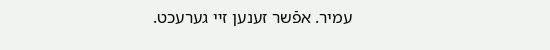עמיר. אפֿשר זענען זײ גערעכט.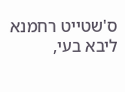ס'שטײט רחמנא ליבא בעי,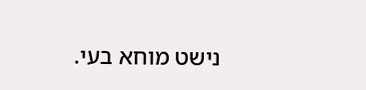נישט מוחא בעי.